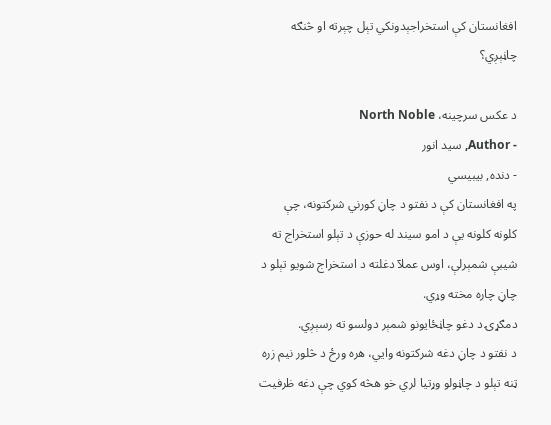افغانستان کې استخراجېدونکي تېل چېرته او څنګه چاڼېږي؟

د عکس سرچینه، North Noble
- Author, سید انور
- دنده, بيبيسي
په افغانستان کې د نفتو د چاڼ کورني شرکتونه، چې کلونه کلونه یې د امو سیند له حوزې د تېلو استخراج ته شیبې شمېرلې، اوس عملآ دغلته د استخراج شویو تېلو د چاڼ چاره مخته وړي.
دمګړۍ د دغو چاڼځایونو شمېر دولسو ته رسېږي.
د نفتو د چاڼ دغه شرکتونه وايي، هره ورځ د څلور نیم زره ټنه تېلو د چاڼولو وړتیا لري خو هڅه کوي چې دغه ظرفیت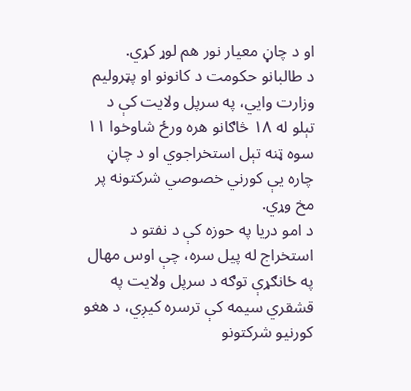او د چاڼ معیار نور هم لوړ کړي.
د طالبانو حکومت د کانونو او پټرولیم وزارت وايي، په سرپل ولایت کې د تېلو له ۱۸ څاګانو هره ورځ شاوخوا ۱۱ سوه ټنه تېل استخراجوي او د چاڼ چاره یې کورني خصوصي شرکتونه پر مخ وړي.
د امو دریا په حوزه کې د نفتو د استخراج له پیل سره، چې اوس مهال په ځانګړې توګه د سرپل ولایت په قشقري سیمه کې ترسره کیږي، د هغو کورنیو شرکتونو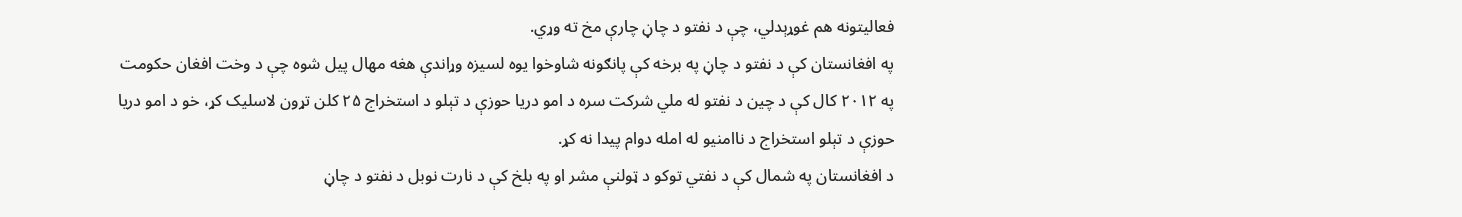فعالیتونه هم غوړېدلي، چې د نفتو د چاڼ چارې مخ ته وړي.
په افغانستان کې د نفتو د چاڼ په برخه کې پانګونه شاوخوا یوه لسیزه وړاندې هغه مهال پیل شوه چې د وخت افغان حکومت په ۲۰۱۲ کال کې د چین د نفتو له ملي شرکت سره د امو دریا حوزې د تېلو د استخراج ۲۵ کلن تړون لاسلیک کړ، خو د امو دریا حوزې د تېلو استخراج د ناامنیو له امله دوام پیدا نه کړ.
د افغانستان په شمال کې د نفتي توکو د ټولنې مشر او په بلخ کې د نارت نوبل د نفتو د چاڼ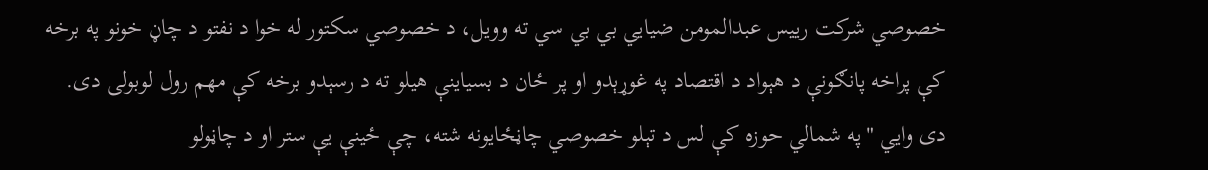خصوصي شرکت رییس عبدالمومن ضیايي بي بي سي ته وویل، د خصوصي سکتور له خوا د نفتو د چاڼ خونو په برخه کې پراخه پانګونې د هېواد د اقتصاد په غوړېدو او پر ځان د بسیاینې هیلو ته د رسېدو برخه کې مهم رول لوبولی دی.
دی وايي "په شمالي حوزه کې لس د تېلو خصوصي چاڼځایونه شته، چې ځینې یې ستر او د چاڼولو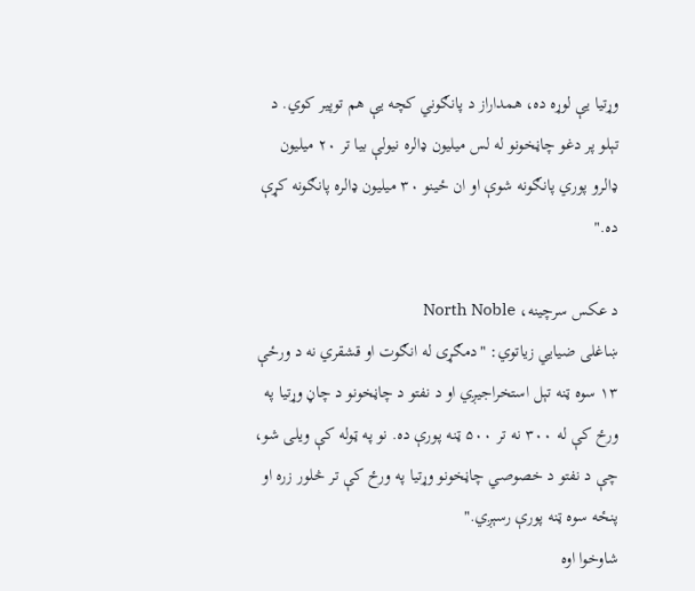وړتیا یې لوړه ده، همداراز د پانګوني کچه یې هم توپیر کوي. د تېلو پر دغو چاڼخونو له لس میلیون ډالره نیولې بیا تر ۲۰ میلیون ډالرو پوري پانګونه شوې او ان ځینو ۳۰ میلیون ډالره پانګونه کړې ده."

د عکس سرچینه، North Noble
ښاغلی ضیایي زیاتوي: "دمګړی له انګوت او قشقري نه د ورځې ۱۳ سوه ټنه تېل استخراجیږي او د نفتو د چاڼخونو د چاڼ وړتیا په ورځ کې له ۳۰۰ نه تر ۵۰۰ ټنه پورې ده. نو په ټوله کې ویلی شو، چې د نفتو د خصوصي چاڼخونو وړتیا په ورځ کې تر څلور زره او پنځه سوه ټنه پورې رسېږي."
شاوخوا اوه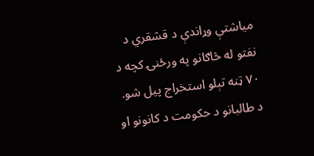میاشتې وړاندې د قشقري د نفتو له څاګانو په ورځنۍ کچه د ۷۰ ټنه تېلو استخراج پیل شو.
د طالبانو د حکومت د کانونو او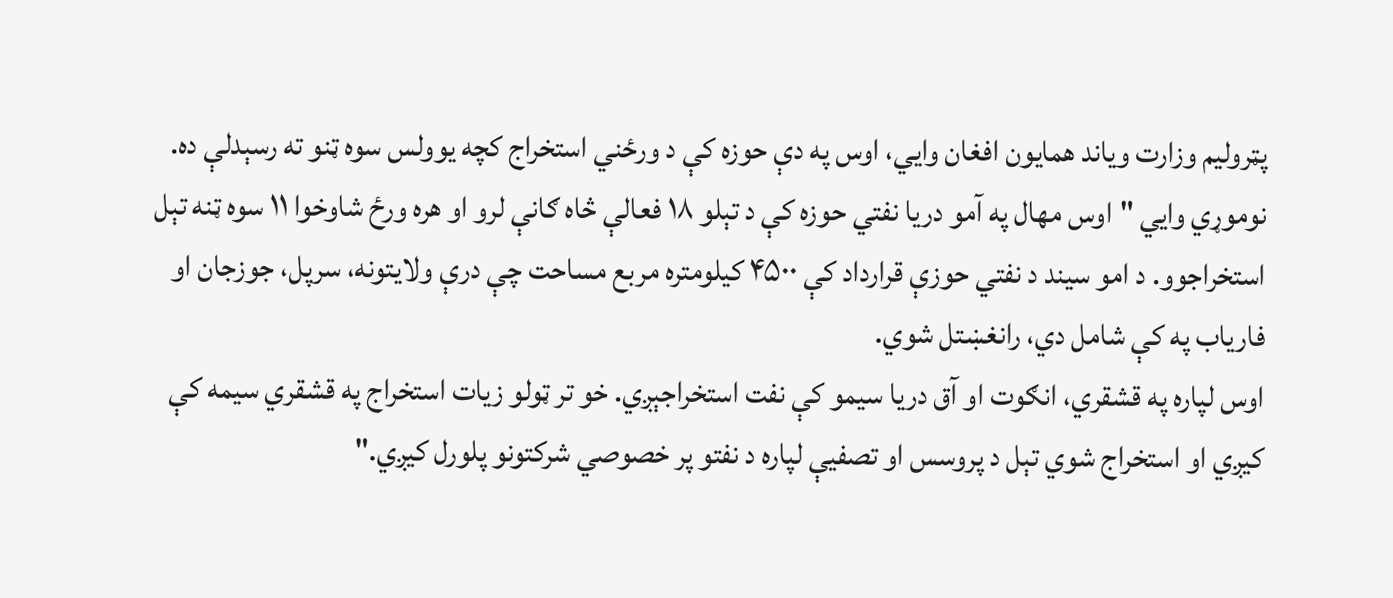پټرولیم وزارت ویاند همایون افغان وايي، اوس په دې حوزه کې د ورځني استخراج کچه یوولس سوه ټنو ته رسېدلې ده.
نوموړي وايي "اوس مهال په آمو دریا نفتي حوزه کې د تېلو ۱۸ فعالې څاه ګانې لرو او هره ورځ شاوخوا ۱۱ سوه ټنه تېل استخراجوو. د امو سیند د نفتي حوزې قرارداد کې ۴۵۰۰ کیلومتره مربع مساحت چې درې ولایتونه، سرپل، جوزجان او فاریاب په کې شامل دي، رانغښتل شوي.
اوس لپاره په قشقري، انګوت او آق دریا سیمو کې نفت استخراجېږي. خو تر ټولو زیات استخراج په قشقري سیمه کې کیږي او استخراج شوي تېل د پروسس او تصفیې لپاره د نفتو پر خصوصي شرکتونو پلورل کیږي."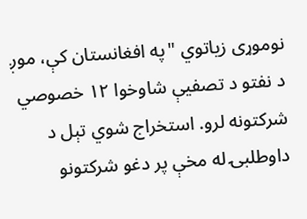نوموړی زیاتوي "په افغانستان کې، موږ د نفتو د تصفیې شاوخوا ۱۲ خصوصي شرکتونه لرو. استخراج شوي تېل د داوطلبۍ له مخې پر دغو شرکتونو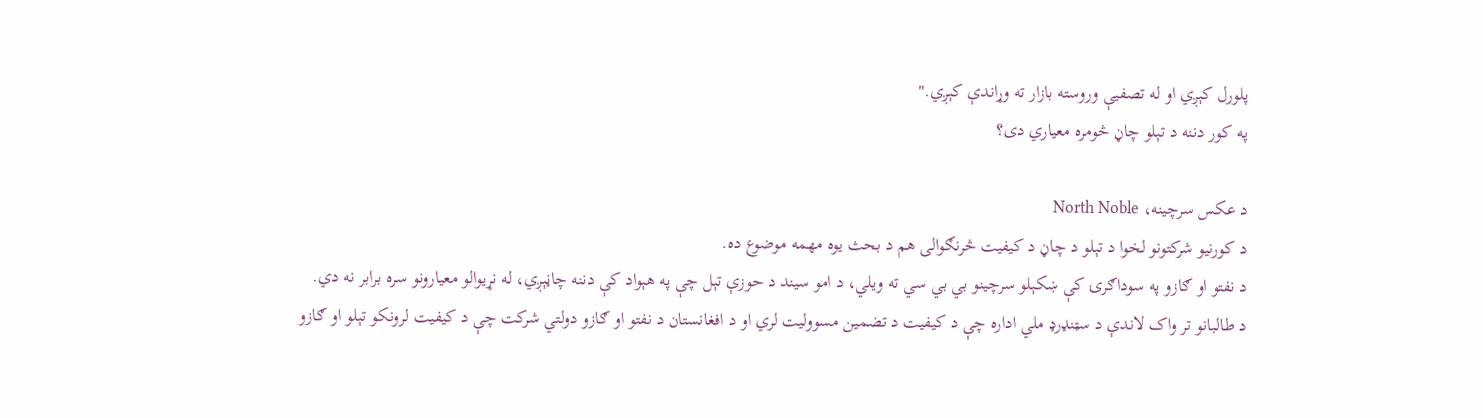پلورل کېږي او له تصفیې وروسته بازار ته وړاندې کېږي."
په کور دننه د تېلو چاڼ څومره معیاري دی؟

د عکس سرچینه، North Noble
د کورنیو شرکتونو لخوا د تېلو د چاڼ د کیفیت څرنګوالی هم د بحث یوه مهمه موضوع ده.
د نفتو او ګازو په سوداګرۍ کې ښکېلو سرچینو بي بي سي ته ویلي، د امو سیند د حوزې تېل چې په هېواد کې دننه چاڼېږي، له نړیوالو معیارونو سره برابر نه دي.
د طالبانو تر واک لاندې د سټنډرډ ملي اداره چې د کیفیت د تضمین مسوولیت لري او د افغانستان د نفتو او ګازو دولتي شرکت چې د کیفیت لرونکو تېلو او ګازو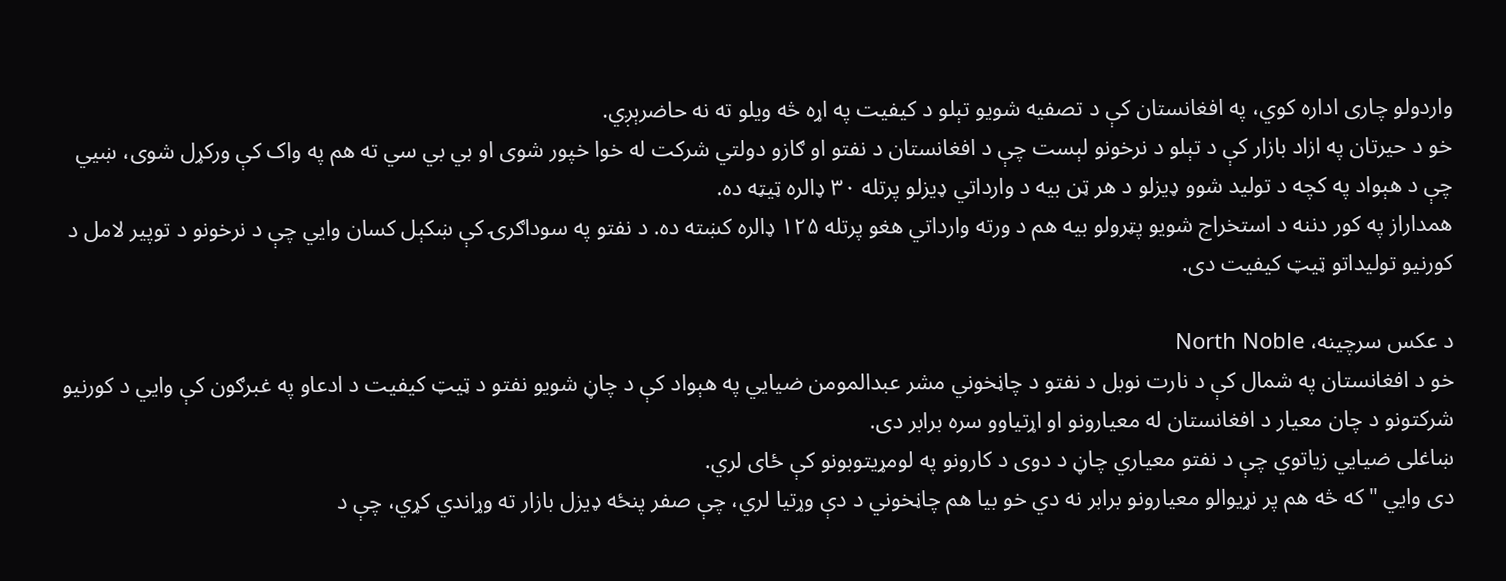واردولو چاری اداره کوي، په افغانستان کې د تصفیه شویو تېلو د کیفیت په اړه څه ویلو ته نه حاضرېږي.
خو د حیرتان په ازاد بازار کې د تېلو د نرخونو لېست چې د افغانستان د نفتو او ګازو دولتي شرکت له خوا خپور شوی او بي بي سي ته هم په واک کې ورکړل شوی، ښيي چې د هېواد په کچه د تولید شوو ډيزلو د هر ټن بیه د وارداتي ډیزلو پرتله ۳۰ ډالره ټیټه ده.
همداراز په کور دننه د استخراج شویو پټرولو بیه هم د ورته وارداتي هغو پرتله ۱۲۵ ډالره کښته ده. د نفتو په سوداګرۍ کې ښکېل کسان وايي چې د نرخونو د توپیر لامل د کورنیو تولیداتو ټیټ کیفیت دی.

د عکس سرچینه، North Noble
خو د افغانستان په شمال کې د نارت نوبل د نفتو د چاڼخوني مشر عبدالمومن ضيايي په هېواد کې د چاڼ شويو نفتو د ټیټ کيفيت د ادعاو په غبرګون کې وايي د کورنیو شرکتونو د چان معيار د افغانستان له معیارونو او اړتیاوو سره برابر دی.
ښاغلی ضیایي زیاتوي چې د نفتو معیاري چاڼ د دوی د کارونو په لومړیتوبونو کې ځای لري.
دی وایي "که څه هم پر نړیوالو معیارونو برابر نه دي خو بیا هم چاڼخوني د دې وړتیا لري، چې صفر پنځه ډیزل بازار ته وړاندي کړي، چې د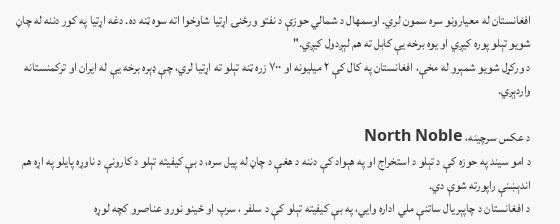افغانستان له معیارونو سره سمون لري. اوسمهال د شمالي حوزې د نفتو ورځنۍ اړتیا شاوخوا اته سوه ټنه ده. دغه اړتیا په کور دننه له چاڼ شویو تېلو پوره کیږي او یوه برخه یې کابل ته هم لېږدول کیږي."
د ورکړل شویو شمېرو له مخې، افغانستان په کال کې ۲ میلیونه او ۷۰۰ زره ټنه تېلو ته اړتیا لري، چې ډېره برخه یې له ایران او ترکمنستانه واردېږي.

د عکس سرچینه، North Noble
د امو سیند په حوزه کې د تېلو د استخراج او په هېواد کې دننه د هغې د چاڼ له پیل سره، د بې کیفیته تېلو د کارونې د ناوړه پایلو په اړه هم اندېښنې راپورته شوې دي.
د افغانستان د چاپېریال ساتنې ملي اداره وايي، په بې کیفیته تېلو کې د سلفر ، سرپ او ځینو نورو عناصرو کچه لوړه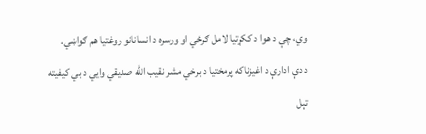وي، چې د هوا د ککړتیا لامل ګرځي او ورسره د انسانانو روغتیا هم ګواښي.
د دې ادارې د اغیزناکه پرمختیا د برخي مشر نقیب الله صدیقي وايي د بي کیفیته تېل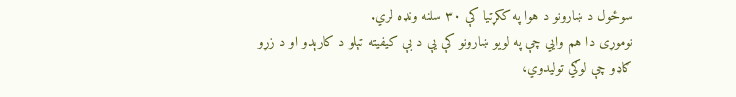سوځول د ښارونو د هوا په ککړتیا کې ۳۰ سلنه ونډه لري.
نوموړی دا هم وايي چې په لویو ښارونو کې یې د بې کیفیته تېلو د کارېدو او د زړو ګاډو چې لوګي تولیدوي،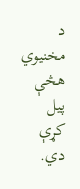د مخنیوي هڅې پیل کړې دي.